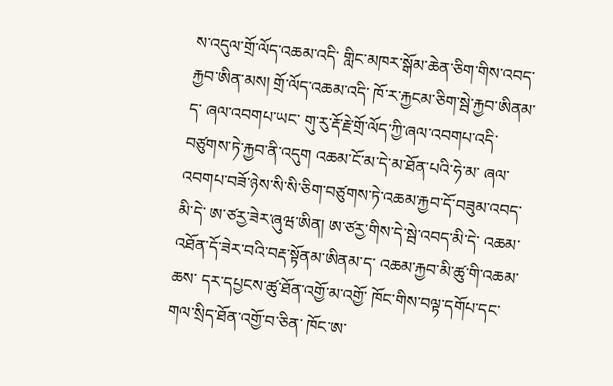ས་འདུལ་གྲོ་ལོད་འཆམ་འདི་ གླིང་མཁར་སྒོམ་ཆེན་ཅིག་གིས་འབད་རྐྱབ་ཨིན་མས། གྲོ་ལོད་འཆམ་འདི་ ཁོ་ར་རྐྱངམ་ཅིག་སྦེ་རྐྱབ་ཨིནམ་ད་ ཞལ་འབགཔ་ཡང་ གུ་རུ་རྡོ་རྗེ་གྲོ་ལོད་ཀྱི་ཞལ་འབགཔ་འདི་བཙུགས་ཏེ་རྐྱབ་ནི་འདུག འཆམ་ངོ་མ་དེ་མ་ཐོན་པའི་ཧེ་མ་ ཞལ་འབགཔ་བཟོ་ཉེས་སི་སི་ཅིག་བཙུགས་ཏེ་འཆམ་རྐྱབ་དོ་བཟུམ་འབད་མི་དེ་ ཨ་ཙརྱ་ཟེར་ཞུཝ་ཨིན། ཨ་ཙརྱ་གིས་དེ་སྦེ་འབད་མི་དེ་ འཆམ་འཐོན་དོ་ཟེར་བའི་བརྡ་སྟོནམ་ཨིནམ་ད་ འཆམ་རྐྱབ་མི་ཚུ་གི་འཆམ་ཆས་ དར་དཔྱངས་ཚུ་ཐོན་འགྱོ་མ་འགྱོ་ ཁོང་གིས་བལྟ་དགོཔ་དང་ གལ་སྲིད་ཐོན་འགྱོ་བ་ཅིན་ ཁོང་ཨ་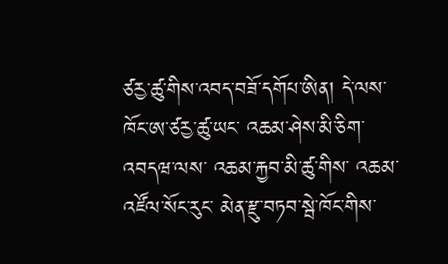ཙརྱ་ཚུ་གིས་འབད་བཟོ་དགོཔ་ཨིན། དེ་ལས་ ཁོང་ཨ་ཙརྱ་ཚུ་ཡང་ འཆམ་ཤེས་མི་ཅིག་འབདཝ་ལས་ འཆམ་རྐྱབ་མི་ཚུ་གིས་ འཆམ་འཛོལ་སོང་རུང་ མེན་རྫུ་བཏབ་སྦེ་ཁོང་གིས་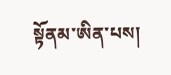སྟོནམ་ཨིན་པས།